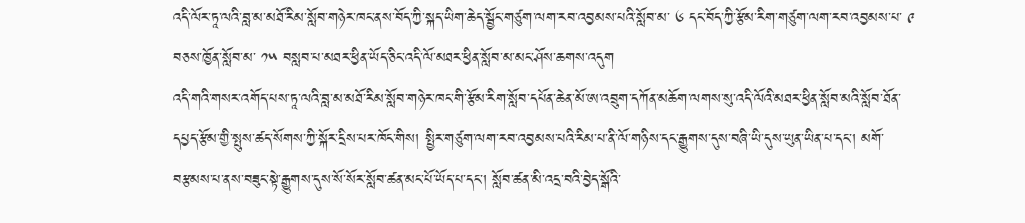འདི་ལོར་ཏཱ་ལའི་བླ་མ་མཐོ་རིམ་སློབ་གཉེར་ཁང་ནས་བོད་ཀྱི་སྐད་ཡིག་ཆེད་སྦྱོང་གཙུག་ལག་རབ་འབྱམས་པའི་སློབ་མ་ ༦ དང་བོད་ཀྱི་རྩོམ་རིག་གཙུག་ལག་རབ་འབྱམས་པ་ ༩ བཅས་ཁྱོན་སློབ་མ་ ༡༥ བསླབ་པ་མཐར་ཕྱིན་ཡོད་ཅིང་འདི་ལོ་མཐར་ཕྱིན་སློབ་མ་མང་ཤོས་ཆགས་འདུག
འདི་གའི་གསར་འགོད་པས་ཏཱ་ལའི་བླ་མ་མཐོ་རིམ་སློབ་གཉེར་ཁང་གི་རྩོམ་རིག་སློབ་དཔོན་ཆེན་མོ་ཨ་འབྲུག་དཀོན་མཆོག་ལགས་སུ་འདི་ལོའི་མཐར་ཕྱིན་སློབ་མའི་སློབ་ཐོན་དཔྱད་རྩོམ་གྱི་སྤུས་ཚད་སོགས་ཀྱི་སྐོར་དྲིས་པར་ཁོང་གིས། སྤྱིར་གཙུག་ལག་རབ་འབྱམས་པའི་རིམ་པ་ནི་ལོ་གཉིས་དང་རྒྱུགས་དུས་བཞི་ཡི་དུས་ཡུན་ཡིན་པ་དང་། མགོ་བརྩམས་པ་ནས་བཟུང་སྟེ་རྒྱུགས་དུས་སོ་སོར་སློབ་ཚན་མང་པོ་ཡོད་པ་དང་། སློབ་ཚན་མི་འདྲ་བའི་བྱེད་སྒོའི་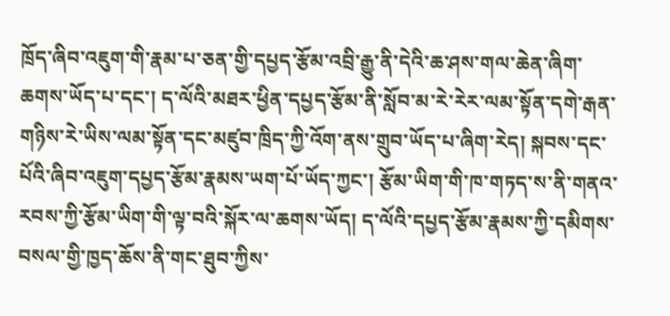ཁྲོད་ཞིབ་འཇུག་གི་རྣམ་པ་ཅན་གྱི་དཔྱད་རྩོམ་འབྲི་རྒྱུ་ནི་དེའི་ཆ་ཤས་གལ་ཆེན་ཞིག་ཆགས་ཡོད་པ་དང་། ད་ལོའི་མཐར་ཕྱིན་དཔྱད་རྩོམ་ནི་སློབ་མ་རེ་རེར་ལམ་སྟོན་དགེ་རྒན་གཉིས་རེ་ཡིས་ལམ་སྟོན་དང་མཛུབ་ཁྲིད་ཀྱི་འོག་ནས་གྲུབ་ཡོད་པ་ཞིག་རེད། སྐབས་དང་པོའི་ཞིབ་འཇུག་དཔྱད་རྩོམ་རྣམས་ཡག་པོ་ཡོད་ཀྱང་། རྩོམ་ཡིག་གི་ཁ་གཏད་ས་ནི་གནའ་རབས་ཀྱི་རྩོམ་ཡིག་གི་ལྟ་བའི་སྐོར་ལ་ཆགས་ཡོད། ད་ལོའི་དཔྱད་རྩོམ་རྣམས་ཀྱི་དམིགས་བསལ་གྱི་ཁྱད་ཆོས་ནི་གང་ཐུབ་ཀྱིས་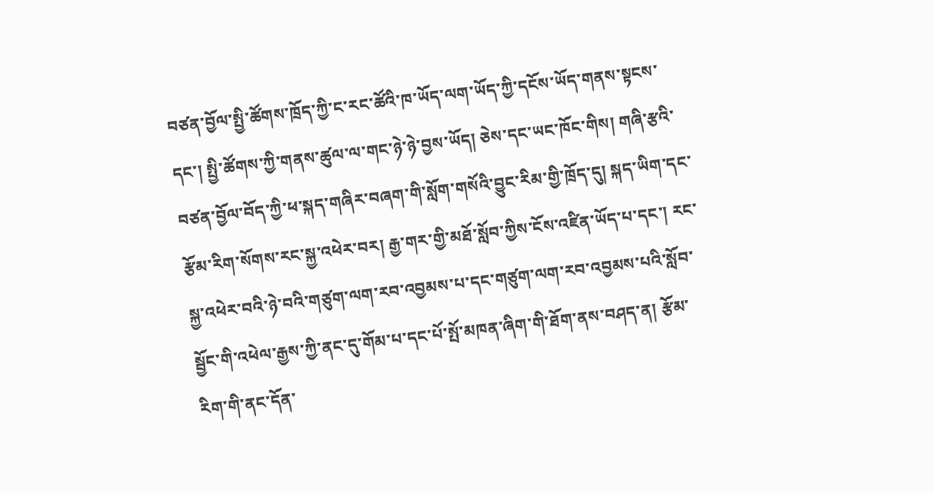བཙན་བྱོལ་སྤྱི་ཚོགས་ཁྲོད་ཀྱི་ང་རང་ཚོའི་ཁ་ཡོད་ལག་ཡོད་ཀྱི་དངོས་ཡོད་གནས་སྟངས་དང་། སྤྱི་ཚོགས་ཀྱི་གནས་ཚུལ་ལ་གང་ཉེ་ཉེ་བྱས་ཡོད། ཅེས་དང་ཡང་ཁོང་གིས། གཞི་རྩའི་བཙན་བྱོལ་བོད་ཀྱི་ཕ་སྐད་གཞིར་བཞག་གི་སློག་གསོའི་བྱུང་རིམ་གྱི་ཁྲོད་དུ། སྐད་ཡིག་དང་རྩོམ་རིག་སོགས་རང་སྐྱ་འཕེར་བར། རྒྱ་གར་གྱི་མཐོ་སློབ་ཀྱིས་ངོས་འཛིན་ཡོད་པ་དང་། རང་སྐྱ་འཕེར་བའི་ཉེ་བའི་གཙུག་ལག་རབ་འབྱམས་པ་དང་གཙུག་ལག་རབ་འབྱམས་པའི་སློབ་སྦྱོང་གི་འཕེལ་རྒྱས་ཀྱི་ནང་དུ་གོམ་པ་དང་པོ་སྤོ་མཁན་ཞིག་གི་ཐོག་ནས་བཤད་ན། རྩོམ་རིག་གི་ནང་དོན་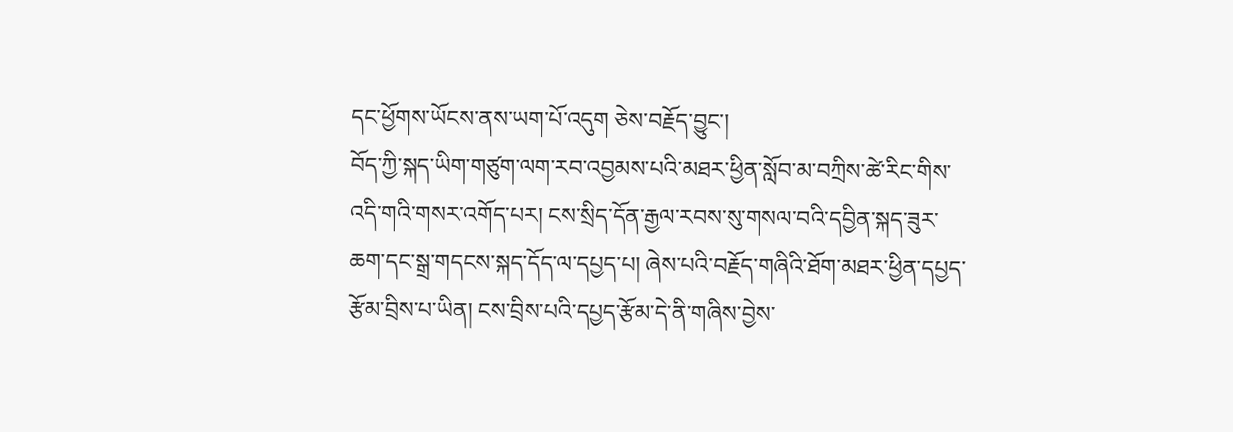དང་ཕྱོགས་ཡོངས་ནས་ཡག་པོ་འདུག ཅེས་བརྗོད་བྱུང་།
བོད་ཀྱི་སྐད་ཡིག་གཙུག་ལག་རབ་འབྱམས་པའི་མཐར་ཕྱིན་སློབ་མ་བཀྲིས་ཚེ་རིང་གིས་འདི་གའི་གསར་འགོད་པར། ངས་སྲིད་དོན་རྒྱལ་རབས་སུ་གསལ་བའི་དབྱིན་སྐད་ཟུར་ཆག་དང་སྒྲ་གདངས་སྐད་དོད་ལ་དཔྱད་པ། ཞེས་པའི་བརྗོད་གཞིའི་ཐོག་མཐར་ཕྱིན་དཔྱད་རྩོམ་བྲིས་པ་ཡིན། ངས་བྲིས་པའི་དཔྱད་རྩོམ་དེ་ནི་གཞིས་བྱེས་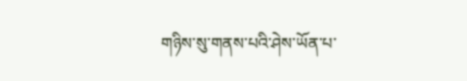གཉིས་སུ་གནས་པའི་ཤེས་ཡོན་པ་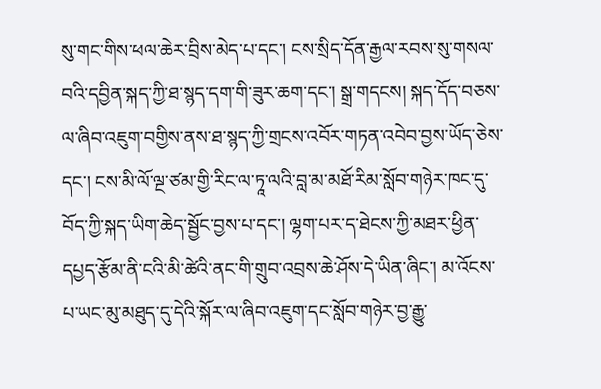སུ་གང་གིས་ཕལ་ཆེར་བྲིས་མེད་པ་དང་། ངས་སྲིད་དོན་རྒྱལ་རབས་སུ་གསལ་བའི་དབྱིན་སྐད་ཀྱི་ཐ་སྙད་དག་གི་ཟུར་ཆག་དང་། སྒྲ་གདངས། སྐད་དོད་བཅས་ལ་ཞིབ་འཇུག་བགྱིས་ནས་ཐ་སྙད་ཀྱི་གྲངས་འབོར་གཏན་འབེབ་བྱས་ཡོད་ཅེས་དང་། ངས་མི་ལོ་ལྔ་ཙམ་གྱི་རིང་ལ་ཏཱ་ལའི་བླ་མ་མཐོ་རིམ་སློབ་གཉེར་ཁང་དུ་བོད་ཀྱི་སྐད་ཡིག་ཆེད་སྦྱོང་བྱས་པ་དང་། ལྷག་པར་ད་ཐེངས་ཀྱི་མཐར་ཕྱིན་དཔྱད་རྩོམ་ནི་ངའི་མི་ཚེའི་ནང་གི་གྲུབ་འབྲས་ཆེ་ཤོས་དེ་ཡིན་ཞིང་། མ་འོངས་པ་ཡང་མུ་མཐུད་དུ་དེའི་སྐོར་ལ་ཞིབ་འཇུག་དང་སློབ་གཉེར་བྱ་རྒྱུ་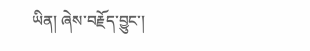ཡིན། ཞེས་བརྗོད་བྱུང་།